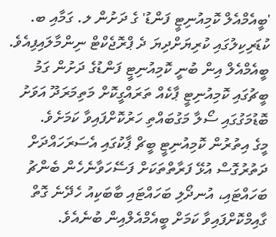'ބީއެމްއެލް ކޮމިއުނިޓީ ފަންޑު' ގެ ދަށުން ލ. ގަމާއި ބ. ކުޑަރިކިލުގައި ކުރިޔަށްދިޔަ ދެ ޕްރޮޖެކްޓް ނިންމާލައިފިއެވެ.
ބީއެމްއެލް އިން ބުނީ ކޮމިއުނިޓީ ފަންޑުގެ ދަށުން ގަމު ބީޗުގައި ކޮމިއުނިޓީ ޕާކެއް ތަރައްގީކޮށް މަތިމަރަދޫ އަވަށު ބޮޑުމަގުގައި ސޯލާ މަގުބައްތި ހަރުކޮށްފައިވާ ކަމަށެވެ.
މީގެ އިތުރުން ކޮމިއުނިޓީ ބީޗް ޕާކުގައި އެސަރަހައްދަށް ދަތުރުގޮސް އުޅޭ ފަރާތްތަކަށް ފަސޭހަވާނެހެން ބެންޗު ބަހައްޓައި، އުނދޯލި ބަހައްޓައި ބާބަކިއު ހެދޭނެ ގޮތް ގާއިމްކޮށްފައިވާ ކަމަށް ބީއެމްއެލްއިން ބުނެއެވެ.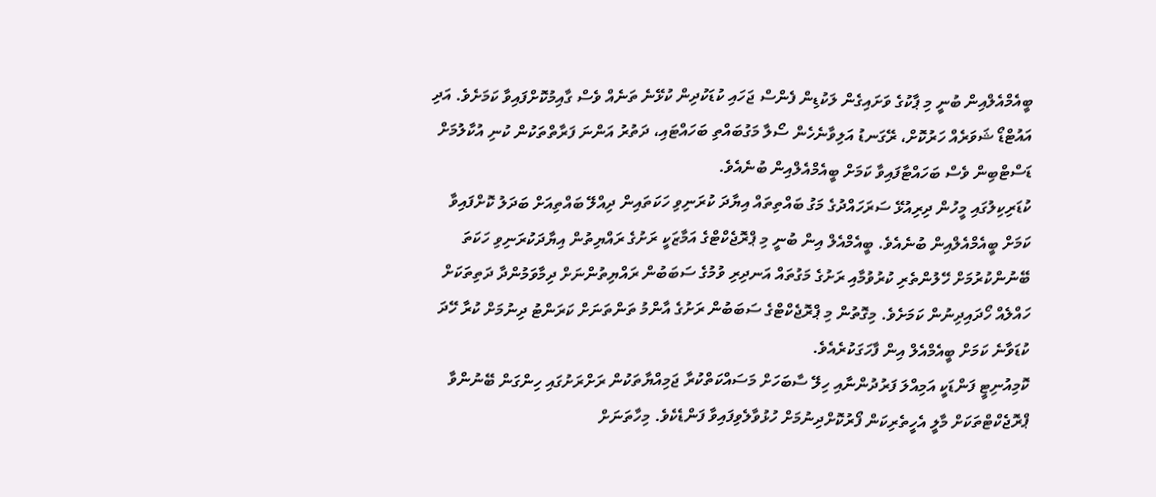ބީއެމްއެލްއިން ބުނީ މި ޕާކުގެ ވަށައިގެން ލަކުޑިން ފެންސް ޖަހައި ކުޑަކުދިން ކުޅޭނެ ތަނެއް ވެސް ގާއިމުކޮށްފައިވާ ކަމަށެވެ. އަދި އައުޓްޑޯ ޝަވަރެއް ހަރުކޮށް، ރޭގަނޑު އަލިވާނެހެން ސޯލާ މަގުބައްތި ބަހައްޓައި، ދަތުރު އަންނަ ފަރާތްތަކުން ކުނި އުކާލުމަށް ޑަސްޓްބިން ވެސް ބަހައްޓާފައިވާ ކަމަށް ބީއެމްއެލްއިން ބުނެއެވެ.
ކުޑަރިކިލުގައި މީހުން ދިރިއުޅޭ ސަރަހައްދުގެ މަގު ބައްތިތައް އިޔާދަ ކުރަނިވި ހަކަތައިން ދިއްލޭ ބައްތިއަށް ބަދަލު ކޮށްފައިވާ ކަމަށް ބީއެމްއެލްއިން ބުނެއެވެ. ބީއެމްއެލް އިން ބުނީ މި ޕްރޮޖެކްޓްގެ އަމާޒަކީ ރަށުގެ ރައްޔިތުން އިޔާދަކުރަނިވި ހަކަތަ ބޭނުންކުރުމަށް ހޭލުންތެރި ކުރުވުމާއި ރަށުގެ މަގުތައް އަނދިރި ވުމުގެ ސަބަބުން ރައްޔިތުންނަށް ދިމާވަމުންދާ ދަތިތަކަށް ހައްލެއް ހޯދައިދިނުން ކަމަށެވެ. މިގޮތުން މި ޕްރޮޖެކްޓްގެ ސަބަބުން ރަށުގެ އާންމު ތަންތަނަށް ކަރަންޓު ދިނުމަށް ކުރާ ހޭދަ ކުޑަވާނެ ކަމަށް ބީއެމްއެލް އިން ފާހަގަކުރެއެވެ.
ކޮމިއުނިޓީ ފަންޑަކީ އަމިއްލަ ފަރުދުންނާއި ހިލޭ ސާބަހަށް މަސައްކަތްކުރާ ޖަމިއްޔާތަކުން ރަށްރަށުގައި ހިންގަން ބޭނުންވާ ޕްރޮޖެކްޓްތަކަށް މާލީ އެހީތެރިކަން ފޯރުކޮށްދިނުމަށް ހުޅުވާލެވިފައިވާ ފަންޑެކެވެ. މިހާތަނަށް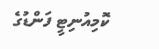ކޮމިއުނިޓީ ފަންޑުގެ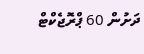ދަށުން 60 ޕްރޮޖެކްޓް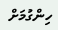ހިންގުމަށް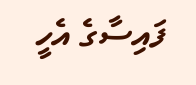ފައިސާގެ އެހީ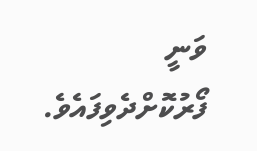ވަނީ ފޯރުކޮށްދެވިފައެވެ.